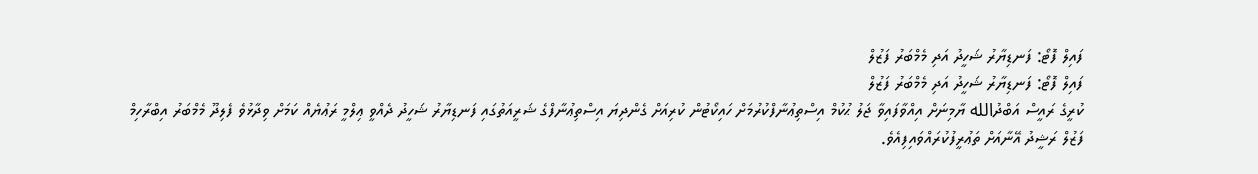ފައިލް ފޮޓޯ: ފަނޑިޔާރު ޝަހީދު އަދި މެމްބަރު ފަޒުލް
ފައިލް ފޮޓޯ: ފަނޑިޔާރު ޝަހީދު އަދި މެމްބަރު ފަޒުލް
ކުރީގެ ރައީސް އަބްދުالله ޔާމިނަށް އިއްވާފައިވާ ޖަލު ޙުކުމް އިސްތިޢުނާފްކުރުމަށް ހައިކޯޓުން ކުރިއަށް ގެންދިޔަ އިސްތިޢުނާފްގެ ޝަރީއަތުގައި ފަނޑިޔާރު ޝަހީދު ދެއްވީ ޢިލްމީ ރަޢުޔެއް ކަމަށް ވިދާޅުވެ ފެލިދޫ މެމްބަރު އިބްރާހިމް ފަޒުލް ރަޝީދު އޭނާއަށް ތަޢުރީފުކުރައްވައިފިއެވެ.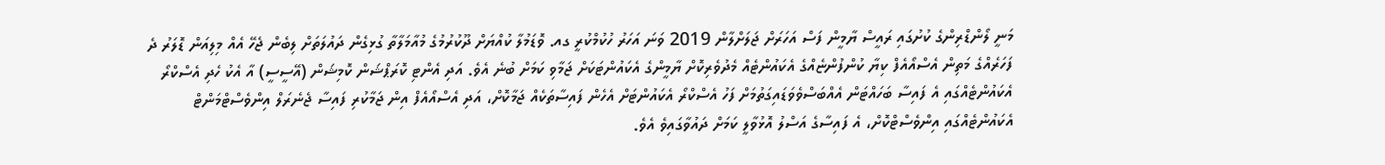މަނީ ލޯންޑްރިންގެ ކުށުގައި ރައީސް ޔާމީން ފަސް އަހަރަށް ޖަލަށްލާން 2019 ވަނަ އަހަރު ހުކުމްކުރީ ގއ. ވޮޑަމުލާ ކުއްޔަށް ދޫކުރުމުގެ މުއާމަލާތާ ގުޅިގެން ދައުލަތަށް ލިބެން ޖެހޭ އެއް މިލިއަން ޑޮލަރު ދެ ފަހަރެއްގެ މަތިން އެސްއޯއެފް ކިޔާ ކުންފުންޏެއްގެ އެކައުންޓެއް މެދުވެރިކޮށް ޔާމީންގެ އެކައުންޓަކަށް ޖަމާވި ކަމަށް ބުނެ އެވެ. އަދި އެންޓި ކޮރަޕްޝަން ކޮމިޝަން (އޭސީސީ) އާ އެކު ހެދި އެސްކްރޯ އެކައުންޓެއްގައި އެ ފައިސާ ބަހައްޓަން އެއްބަސްވެވަޑައިގަތުމަށް ފަހު އެސްކްރޯ އެކައުންޓަށް އެހެން ފައިސާތަކެއް ޖަމާކޮށް، އަދި އެސްއޯއެފް އިން ޖަމާކުރި ފައިސާ ޖެނެރަލް އިންވެސްޓްމަންޓް އެކައުންޓެއްގައި އިންވެސްޓްކޮށް، އެ ފައިސާގެ އަސްލު އޮޅުވާލީ ކަމަށް ދައުވާގައިވެ އެވެ.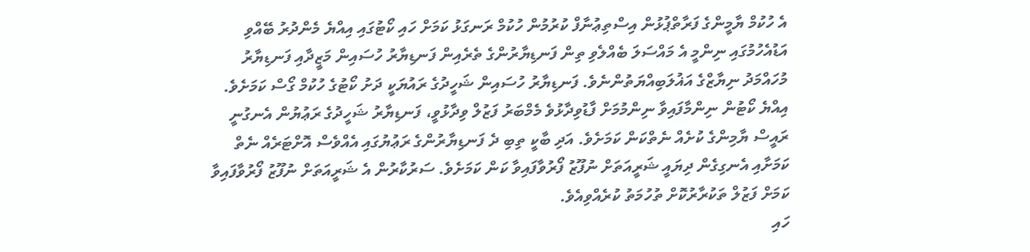އެ ހުކުމް ޔާމީންގެ ފަރާތްޕުޅުން އިސްތިޢުނާފް ކުރުމުން ހުކުމް ރަނގަޅު ކަމަށް ހައި ކޯޓުގައި އިއްޔެ މެންދުރު ބޭއްވި އަޑުއެހުމުގައި ނިންމީ އެ މައްސަލަ ބެއްލެވި ތިން ފަނޑިޔާރުންގެ ތެރެއިން ފަނޑިޔާރު ހުސައިން މަޒީދާއި ފަނޑިޔާރު މުހައްމަދު ނިޔާޒްގެ އަޣުލަބިއްޔަތުންނެވެ. ފަނޑިޔާރު ހުސައިން ޝަހީދުގެ ރައުޔަކީ ދަށު ކޯޓުގެ ހުކުމް ގޯސް ކަމަށެވެ.
އިއްޔެ ކޯޓުން ނިންމާފައިވާ ނިންމުމަށް ފާޑުވިދާޅުވެ މެމްބަރު ފަޒުލް ވިދާޅުވީ، ފަނޑިޔާރު ޝަހީދުގެ ރަޢުޔުން އެނގުނީ ރައީސް ޔާމިންގެ ކުށެއް ނެތްކަން ކަމަށެވެ. އަދި ބާކީ ތިބި ދެ ފަނޑިޔާރުންގެ ރަޢުޔުގައި އެއްވެސް އޮށްޓަރެއް ނެތް ކަމަށާއި އެނގިގެން ދިޔައީ ޝަރީއަތަށް ނުފޫޒު ފޯރުވާފައިވާ ކަން ކަމަށެވެ. ސަރުކާރުން އެ ޝަރީއަތަށް ނުފޫޒު ފޯރުވާފައިވާ ކަމަށް ފަޒުލް ތަކުރާރުކޮށް ތުހުމަތު ކުރެއްވިއެވެ.
ހައި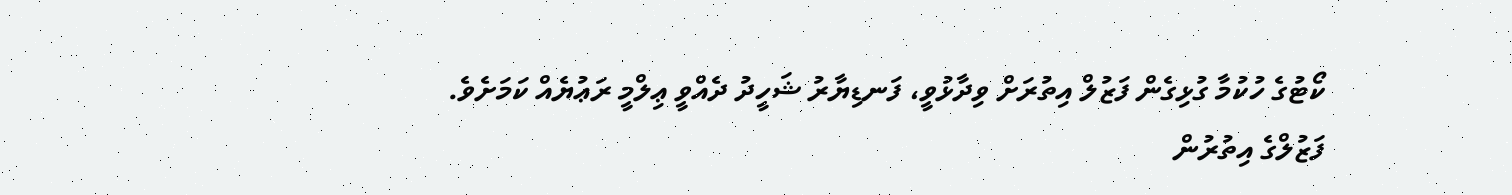ކޯޓުގެ ހުކުމާ ގުޅިގެން ފަޒުލް އިތުރަށް ވިދާޅުވީ، ފަނޑިޔާރު ޝަހީދު ދެއްވީ ޢިލްމީ ރަޢުޔެއް ކަމަށެވެ.
ފަޒުލްގެ އިތުރުން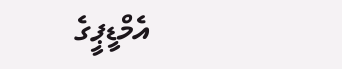އެމްޑީޕީގެ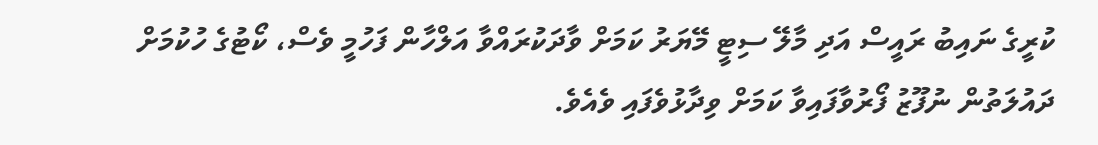ކުރީގެ ނައިބު ރައީސް އަދި މާލޭ ސިޓީ މޭޔަރު ކަމަށް ވާދަކުރައްވާ އަލްހާން ފަހުމީ ވެސް، ކޯޓުގެ ހުކުމަށް ދައުލަތުން ނުފޫޒު ފޯރުވާފައިވާ ކަމަށް ވިދާޅުވެފައި ވެއެވެ.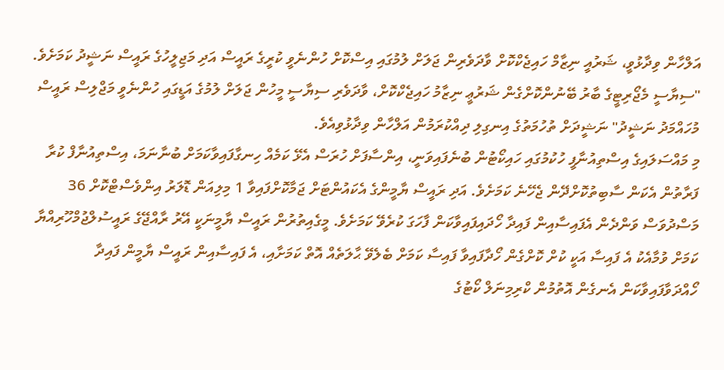އަލްހާން ވިދާޅުވީ، ޝަރުއީ ނިޒާމް ހައިޖެކްކޮށް ވާދަވެރިން ޖަލަށް ލުމުގައި އިސްކޮށް ހުންނެވީ ކުރީގެ ރައީސް އަދި މަޖިލީހުގެ ރައީސް ނަޝީދު ކަމަށެވެ.
"ސިޔާސީ މެޖޯރިޓީގެ ބާރު ބޭނުންކޮށްގެން ޝަރުޢީ ނިޒާމު ހައިޖެކްކޮށް، ވާދަވެރި ސިޔާސީ މީހުން ޖަލަށް ލުމުގެ އަޑީގައި ހުންނެވީ މަޖްލިސް ރައީސް މުހައްމަދު ނަޝީދު" ނަޝީދަށް ތުހުމަތުގެ އިނގިލި ދިއްކުރަމުން އަލްހާން ވިދާޅުވިއެވެ.
މި މައްސަލައިގެ އިސްތިއުނާފީ ހުކުމުގައި ހައިކޯޓުން ބުނެފައިވަނީ، އިންސާފަށް ހުރަސް އެޅޭ ކަމެއް ހިނގާފައިވާކަމަށް ބުނާނަމަ، އިސްތިއުނާފް ކުރާ ފަރާތުން އެކަން ސާބިތުކޮށްދޭން ޖެހޭނެ ކަމަށެވެ. އަދި ރައީސް ޔާމީންގެ އެކައުންޓަށް ޖަމާކޮށްފައިވާ 1 މިލިއަން ޑޮލަރު އިންވެސްޓްކޮށް 36 މަސްދުވަސް ވަންދެން އެފައިސާއިން ފައިދާ ހޯދައިފައިވާކަން ފާހަގަ ކުރެވޭ ކަމަށެވެ. މީގެއިތުރުން ރައީސް ޔާމީނަކީ އޭރު ރާއްޖޭގެ ރައީސުލްޖުމްހޫރިއްޔާ ކަމަށް ވުމާއެކު އެ ފައިސާ އަކީ ކުށް ކޮށްގެން ހޯދާފައިވާ ފައިސާ ކަމަށް ބެލެވޭ ޙާލަތެއް އޮތް ކަމަށާއި، އެ ފައިސާއިން ރައީސް ޔާމީން ފައިދާ ހޯއްދަވާފައިވާކަން އެނގެން އޮތުމުން ކްރިމިނަލް ކޯޓުގެ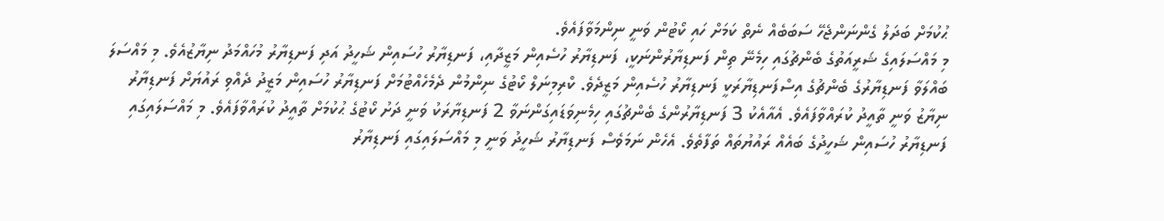ޙުކުމަށް ބަދަލު ގެންނަންޖެހޭ ސަބަބެއް ނެތް ކަމަށް ހައި ކޯޓުން ވަނީ ނިންމަވާފައެވެ.
މި މައްސަލައިގެ ޝަރީއަތުގެ ބެންޗުގައި ހިމެނޭ ތިން ފަނޑިޔާރުންނަކީ، ފަނޑިޔާރު ހުސެއިން މަޒީދާއި، ފަނޑިޔާރު ހުސައިން ޝަހީދު އަދި ފަނޑިޔާރު މުހައްމަދު ނިޔާޒުއެވެ. މި މައްސަލަ ބައްލަވާ ފަނޑިޔާރުގެ ބެންޗުގެ އިސްފަނޑިޔާރަކީ ފަނޑިޔާރު ހުސެއިން މަޒީދެވެ. ކްރިމިނަލް ކޯޓުގެ ނިންމުން ދެމެހެއްޓުމަށް ފަނޑިޔާރު ހުސައިން މަޒީދު ދެއްވި ރައުޔަށް ފަނޑިޔާރު ނިޔާޒު ވަނީ ތާއީދު ކުރައްވާފައެވެ. އެއާއެކު 3 ފަނޑިޔާރުންގެ ބެންޗުގައި ހިމެނިވަޑައިގަންނަވާ 2 ފަނޑިޔާރަކު ވަނީ ދަށު ކޯޓުގެ ޙުކުމަށް ތާއީދު ކުރައްވާފައެވެ. މި މައްސަލައިގައި ފަނޑިޔާރު ހުސައިން ޝަހީދުގެ ބައެއް ރައުޔުތައް ތަފާތެވެ. އެހެން ނަމަވެސް ފަނޑިޔާރު ޝަހީދު ވަނީ މި މައްސަލައިގައި ފަނޑިޔާރު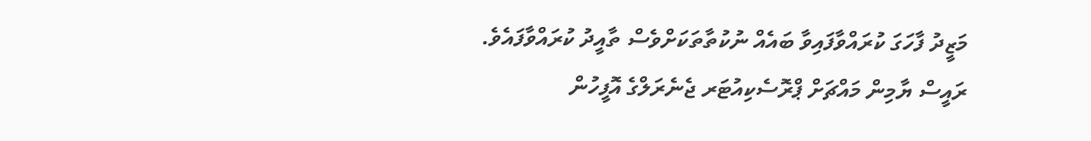މަޒީދު ފާހަގަ ކުރައްވާފައިވާ ބައެއް ނުކުތާތަކަށްވެސް ތާއީދު ކުރައްވާފައެވެ.
ރައީސް ޔާމިން މައްޗަށް ޕްރޮސެކިއުޓަރ ޖެނެރަލްގެ އޮފީހުން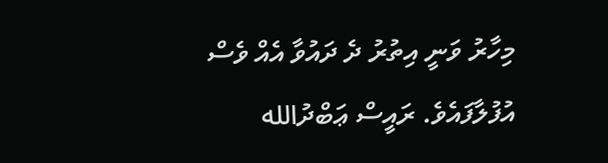މިހާރު ވަނީ އިތުރު ދެ ދައުވާ އެއް ވެސް އުފުލާފައެވެ. ރައީސް ޢަބްދުالله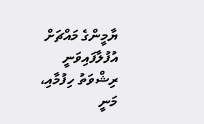ޔާމީންގެ މައްޗަށް އުފުލާފައިވަނީ ރިޝްވަތު ހިފުމާއި، މަނީ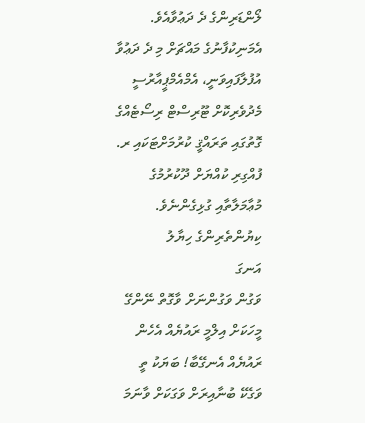ލޯންޑަރިންގެ ދެ ދަޢުވާއެވެ. އެމަނިކުފާނުގެ މައްޗަށް މި ދެ ދަޢުވާ އުފުލާފައިވަނީ، އެމްއެމްޕީއާރުސީ މެދުވެރިކޮށް ޓޫރިސްޓް ރިސޯޓެއްގެ ގޮތުގައި ތަރައްޤީ ކުރުމަށްޓަކައި ރ. ފުއްގިރި ކުއްޔަށް ދޫކުރުމުގެ މުޢާމަލާތާއި ގުޅިގެންނެވެ.
ކިޔުންތެރިންގެ ހިޔާލު
އަނގަ
ވަގުން ވަގުންނަށް ވާގޮތް ނޭންގޭ މީހަކަށް އިލްމީ ރައުޔެއް އެހެން ރައުޔެއް އެނގޭބާ! ބަޔަކު ތީ ވަގެކޭ ބުނާއިރަށް ވަގަކަށް ވާނަމަ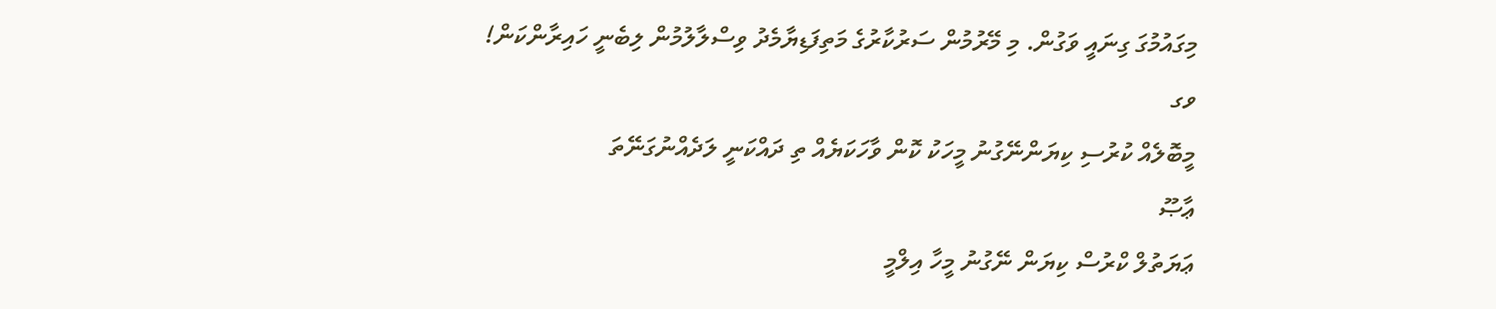މިގައުމުގަ ގިނައީ ވަގުން. މި މޭރުމުން ސަރުކާރުގެ މަތިފަޑިޔާމެދު ވިސްލާލުމުން ލިބެނީ ހައިރާންކަން!
ވގ
މީބޮލެއް ކުރުސި ކިޔަންނޭގުނު މީހަކު ކޮން ވާހަކަޔެއް ތި ދައްކަނީ ލަދެއްނުގަނޭތަ
ޢާޞޫ
ޢަޔަތުލް ކްރުސް ކިޔަން ނޭގުނު މީހާ އިލްމީ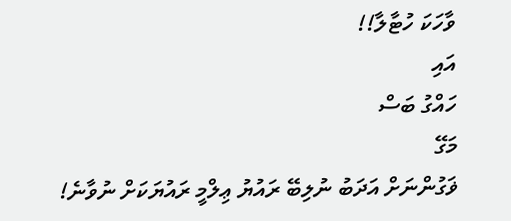ވާހަކަ ހުޓާލާ!!
އައި
ހައްގު ބަސް
މަގޭ
ޥަގުންނަށް އަދަބު ނުލިބޭ ރައުޔު ޢިލްމީ ރައުޔަކަށް ނުވާނެ!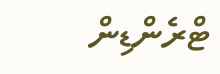ޓްރެންޑިން